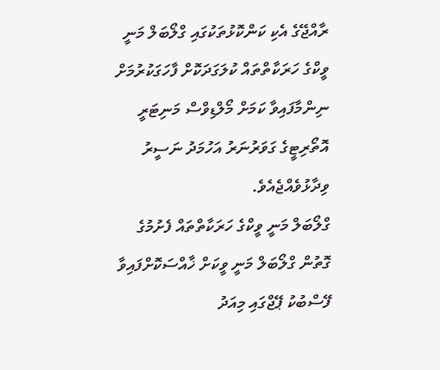ރާއްޖޭގެ އެކި ކަންކޮޅުތަކުގައި ގްލޯބަލް މަނީ ވީކްގެ ހަރަކާތްތައް ކުލަގަދަކޮށް ފާހަގަކުރުމަށް ނިންމާފައިވާ ކަމަށް މޯލްޑިވްސް މަނިޓަރީ އޮތޯރިޓީގެ ގަވަރުނަރު އަހުމަދު ނަސީރު ވިދާޅުވެއްޖެއެވެ.
ގްލޯބަލް މަނީ ވީކްގެ ހަރަކާތްތައް ފެށުމުގެ ގޮތުން ގްލޯބަލް މަނީ ވީކަށް ޚާއްސަކޮށްފައިވާ ފޭސްބުކު ޕޭޖްގައި މިއަދު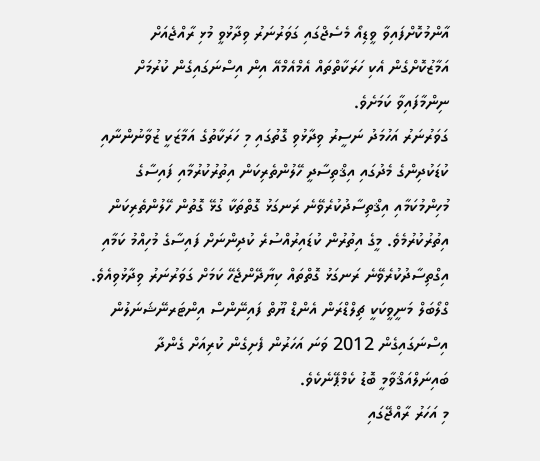އާންމުކޮށްފައިވާ ވީޑިއޯ މެސެޖްގައި ގަވަރުނަރު ވިދާޅުވީ މުޅި ރާއްޖެއަށް އަމާޒުކޮށްގެން އެކި ހަރަކާތްތައް އެމްއެމްއޭ އިން އިސްނަގައިގެން ކުރުމަށް ނިންމާފައިވާ ކަމަށެވެ.
ގަވަރުނަރު އަހުމަދު ނަސީރު ވިދާޅުވި ގޮތުގައި މި ހަރަކާތުގެ އަމާޒަކީ ޒުވާނުންނާއި ކުޑަކުދިންގެ މެދުގައި އިޤްތިސާދީ ހޭލުންތެރިކަން އިތުރުކުރުމާއި ފައިސާގެ މުހިންމުކަމާއި އިޤްތިސާދުކުރެވޭނެ ރަނގަޅު ގޮތްތަކާ ގުޅޭ ގޮތުން ހޭލުންތެރިކަން އިތުރުކުރުމެވެ. މީގެ އިތުރުން ކުޑައިރުއްސުރެ ކުދިންނަށް ފައިސާގެ މުހިއްމު ކަމާއި އިގްތިސާދުކުރެވޭނެ ރަނގަޅު ގޮތްތައް ކިޔާދޭންޖެހޭ ކަމަށް ގަވަރުނަރު ވިދާޅުވިއެވެ.
ގްލޯބަލް މަނީވީކަކީ ޗިލްޑްރަން އެންޑް ޔޫތް ފައިނޭންސް އިންޓަރނޭޝަނަލުން އިސްނަގައިގެން 2012 ވަނަ އަހަރުން ފެށިގެން ކުރިއަށް ގެންދާ ބައިނަލްއަޤްވާމީ ބޮޑު ކެމްޕޭނެކެވެ.
މި އަހަރު ރާއްޖޭގައި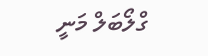ގްލޯބަލް މަނީ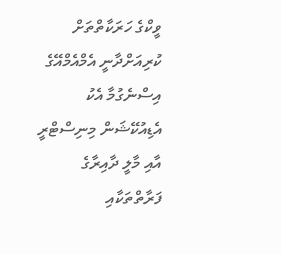ވީކްގެ ހަރަކާތްތަށް ކުރިއަށްދާނީ އެމްއެމްއޭގެ އިސްނެގުމާ އެކު އެޑިއުކޭޝަން މިނިސްޓްރީ އާއި މާލީ ދާއިރާގެ ފަރާތްތަކާއި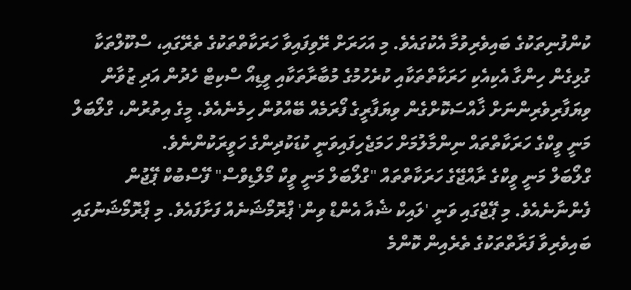ކުންފުނިތަކުގެ ބައިވެރިވުމާ އެކުގައެވެ. މި އަހަރަށް ރޭވިފައިވާ ހަރަކާތްތަކުގެ ތެރޭގައި، ސްކޫލްތަކާ ގުޅިގެން ހިންގާ އެކިއެކި ހަރަކާތްތަކާއި ކުރެހުމުގެ މުބާރާތަކާއި ވީޑިއޯ ސްކިޓް ހެދުން އަދި ޒުވާން ވިޔަފާރިވެރިންނަށް ޚާއްސަކޮށްގެން ވިޔަފާރީގެ ފޯރަމެއް ބޭއްވުން ހިމެނެއެވެ. މީގެ އިތުރުން، ގްލޯބަލް މަނީ ވީކްގެ ހަރަކާތްތައް ނިންމާލުމަށް ހަމަޖެހިފައިވަނީ ކުޑަކުދިންގެ ހަވީރަކުންނެވެ.
ގްލޯބަލް މަނީ ވީކްގެ ރާއްޖޭގެ ހަރަކާތްތައް "ގްލޯބަލް މަނީ ވީކް މޯލްޑިވްސް" ފޭސްބުކް ޕޭޖުން ފެންނާނެއެވެ. މި ޕޭޖްގައި ވަނީ 'ލައިކް ޝެއާ އެންޑް ވިން' ޕްރޮމޯޝަނެއް ފަށާފައެވެ. މި ޕްރޮމޯޝަނުގައި ބައިވެރިވާ ފަރާތްތަކުގެ ތެރެއިން ކޮންމެ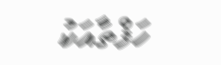ހަފްތާއަކު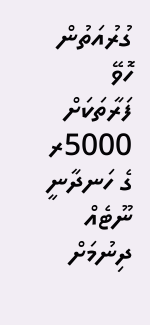ގުރުއަތުން ހޮވޭ ފަރާތަކަށް 5000ރ ގެ ހަނދާނީ ނޫޓެއް ދިނުމަށް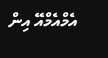އެމްއެމްއޭ އިން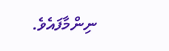ނިންމާފައެވެ.